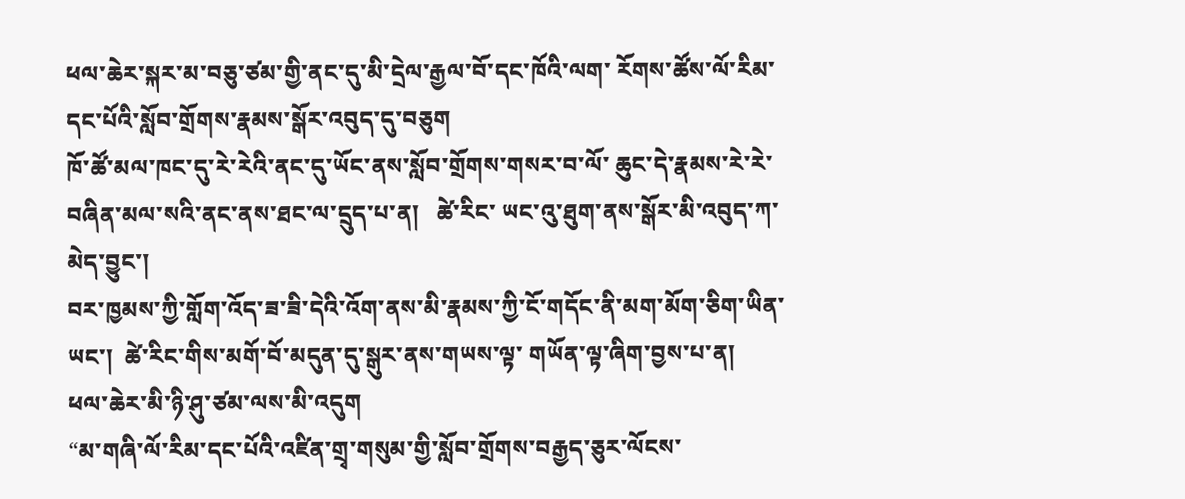ཕལ་ཆེར་སྐར་མ་བཅུ་ཙམ་གྱི་ནང་དུ་མི་དྲེལ་རྒྱལ་བོ་དང་ཁོའི་ལག་ རོགས་ཚོས་ལོ་རིམ་དང་པོའི་སློབ་གྲོགས་རྣམས་སྒོར་འབུད་དུ་བཅུག
ཁོ་ཚོ་མལ་ཁང་དུ་རེ་རེའི་ནང་དུ་ཡོང་ནས་སློབ་གྲོགས་གསར་བ་ལོ་ ཆུང་དེ་རྣམས་རེ་རེ་བཞིན་མལ་སའི་ནང་ནས་ཐང་ལ་དྲུད་པ་ན།   ཚེ་རིང་ ཡང་འུ་ཐུག་ནས་སྒོར་མི་འབུད་ཀ་མེད་བྱུང་།
བར་ཁྱམས་ཀྱི་གློག་འོད་ཟ་ཟི་དེའི་འོག་ནས་མི་རྣམས་ཀྱི་ངོ་གདོང་ནི་མག་མོག་ཅིག་ཡིན་ཡང་།  ཚེ་རིང་གིས་མགོ་བོ་མདུན་དུ་སྒུར་ནས་གཡས་ལྟ་ གཡོན་ལྟ་ཞིག་བྱས་པ་ན།     ཕལ་ཆེར་མི་ཉི་ཤུ་ཙམ་ལས་མི་འདུག
“མ་གཞི་ལོ་རིམ་དང་པོའི་འཛིན་གྲྭ་གསུམ་གྱི་སློབ་གྲོགས་བརྒྱད་ཅུར་ལོངས་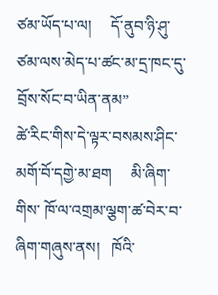ཙམ་ཡོད་པ་ལ།     དོ་ནུབ་ཉི་ཤུ་ཙམ་ལས་མེད་པ་ཚང་མ་དྲ་ཁང་དུ་ བྲོས་སོང་བ་ཡིན་ནམ”
ཚེ་རིང་གིས་དེ་ལྟར་བསམས་ཤིང་མགོ་བོ་དགྱེ་མ་ཐག     མི་ཞིག་གིས་ ཁོ་ལ་འགྲམ་ལྕག་ཚ་བེར་བ་ཞིག་གཞུས་ནས།   ཁོའི་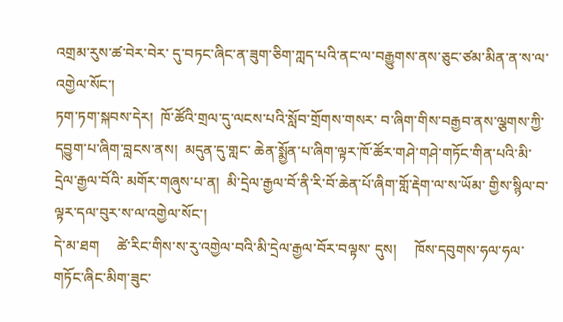འགྲམ་རུས་ཚ་བེར་བེར་ དུ་བཏང་ཞིང་ན་ཟུག་ཅིག་ཀླད་པའི་ནང་ལ་བརྒྱུགས་ནས་ཅུང་ཙམ་མིན་ན་ས་ལ་འགྱེལ་སོང་།
ཏག་ཏག་སྐབས་དེར།  ཁོ་ཚོའི་གྲལ་དུ་ལངས་པའི་སློབ་གྲོགས་གསར་ བ་ཞིག་གིས་བརྒྱབ་ནས་ལྕགས་ཀྱི་དབྱུག་པ་ཞིག་བླངས་ནས།  མདུན་དུ་གླང་ ཆེན་སྨྱོན་པ་ཞིག་ལྟར་ཁོ་ཚོར་གཤེ་གཤེ་གཏོང་གིན་པའི་མི་དྲེལ་རྒྱལ་བོའི་ མགོར་གཞུས་པ་ན།  མི་དྲེལ་རྒྱལ་བོ་ནི་རི་བོ་ཆེན་པོ་ཞིག་གློ་རྡེག་ལ་ས་ཡོམ་ གྱིས་སྙིལ་བ་ལྟར་དལ་བུར་ས་ལ་འགྱེལ་སོང་།
དེ་མ་ཐག     ཚེ་རིང་གིས་ས་རུ་འགྱེལ་བའི་མི་དྲེལ་རྒྱལ་བོར་བལྟས་ དུས།     ཁོས་དབུགས་ཧལ་ཧལ་གཏོང་ཞིང་མིག་ཟུང་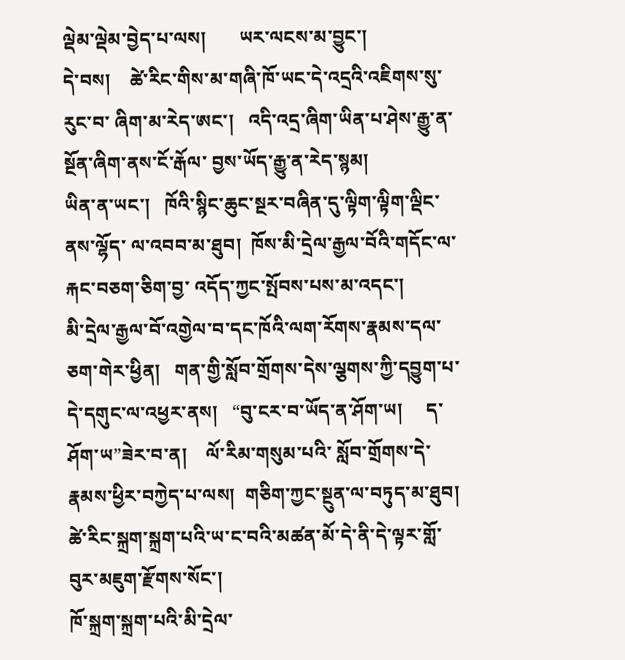ལྡེམ་ལྡེམ་བྱེད་པ་ལས།       ཡར་ལངས་མ་བྱུང་།
དེ་བས།    ཚེ་རིང་གིས་མ་གཞི་ཁོ་ཡང་དེ་འདྲའི་འཇིགས་སུ་རུང་བ་ ཞིག་མ་རེད་ཨང་།   འདི་འདྲ་ཞིག་ཡིན་པ་ཤེས་རྒྱུ་ན་སྔོན་ཞིག་ནས་ངོ་རྒོལ་ བྱས་ཡོད་རྒྱུ་ན་རེད་སྙམ།
ཡིན་ན་ཡང་།   ཁོའི་སྙིང་ཆུང་སྔར་བཞིན་དུ་ལྟིག་ལྟིག་ལྡིང་ནས་ལྷོད་ ལ་འབབ་མ་ཐུབ།  ཁོས་མི་དྲེལ་རྒྱལ་བོའི་གདོང་ལ་རྐང་བཅག་ཅིག་བྱ་ འདོད་ཀྱང་སྤོབས་པས་མ་འདང་།
མི་དྲེལ་རྒྱལ་བོ་འགྱེལ་བ་དང་ཁོའི་ལག་རོགས་རྣམས་དལ་ཅག་གེར་ཕྱིན།   གན་གྱི་སློབ་གྲོགས་དེས་ལྕགས་ཀྱི་དབྱུག་པ་དེ་དགུང་ལ་འཕྱར་ནས།   “བུ་ངར་བ་ཡོད་ན་ཤོག་ཡ།     ད་ཤོག་ཡ”ཟེར་བ་ན།    ལོ་རིམ་གསུམ་པའི་ སློབ་གྲོགས་དེ་རྣམས་ཕྱིར་བཀྱེད་པ་ལས།  གཅིག་ཀྱང་སྔུན་ལ་བཏུད་མ་ཐུབ།
ཚེ་རིང་སྐྲག་སྐྲག་པའི་ཡ་ང་བའི་མཚན་མོ་དེ་ནི་དེ་ལྟར་གློ་བུར་མཇུག་རྫོགས་སོང་།
ཁོ་སྐྲག་སྐྲག་པའི་མི་དྲེལ་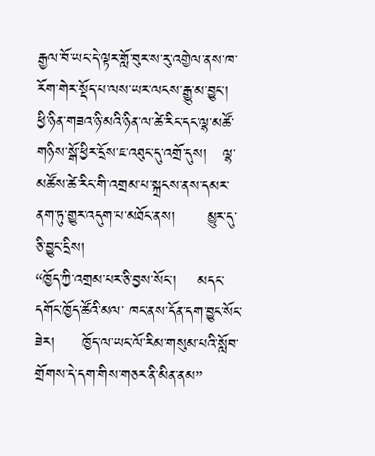རྒྱལ་བོ་ཡང་དེ་ལྟར་གློ་བུར་ས་རུ་འགྱེལ་ནས་ཁ་རོག་གེར་སྡོད་པ་ལས་ཡར་ལངས་རྒྱུ་མ་བྱུང་།
ཕྱི་ཉིན་གཟའ་ཉི་མའི་ཉིན་ལ་ཚེ་རིང་དང་ལྷ་མཚོ་གཉིས་སྒོ་ཕྱིར་དྲོས་ཇ་འཐུང་དུ་འགྲོ་དུས།   ལྷ་མཚོས་ཚེ་རིང་གི་འགྲམ་པ་སྐྲངས་ནས་དམར་ ནག་ཏུ་གྱུར་འདུག་པ་མཐོང་ནས།      མྱུར་དུ་ཅི་བྱུང་དྲིས།
“ཁྱོད་ཀྱི་འགྲམ་པར་ཅི་བྱས་སོང་།    མདང་དགོང་ཁྱོད་ཚོའི་མལ་ ཁང་ནས་དོན་དག་བྱུང་སོང་ཟེར།     ཁྱོད་ལ་ཡང་ལོ་རིམ་གསུམ་པའི་སློབ་ གྲོགས་དེ་དག་གིས་གཅར་ནི་མིན་ནམ”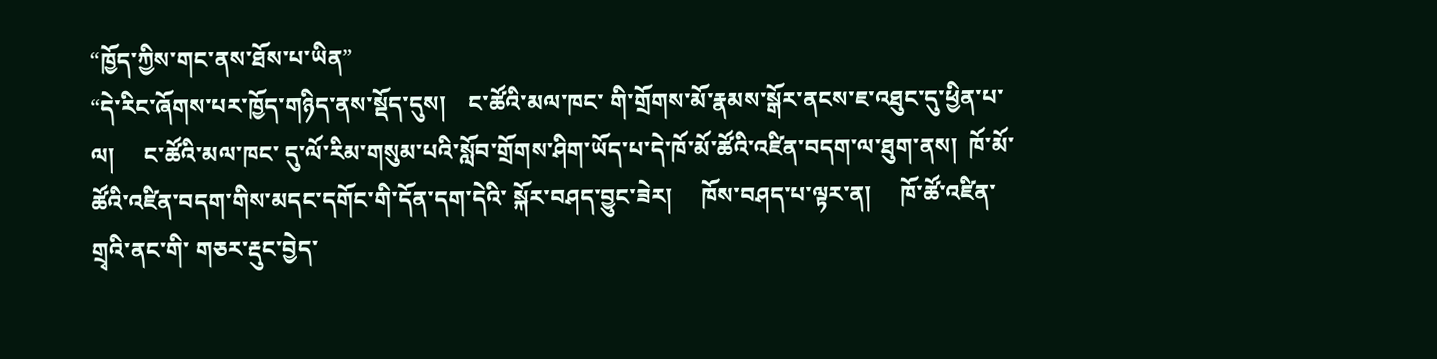“ཁྱོད་ཀྱིས་གང་ནས་ཐོས་པ་ཡིན”
“དེ་རིང་ཞོགས་པར་ཁྱོད་གཉིད་ནས་སྡོད་དུས།    ང་ཚོའི་མལ་ཁང་ གི་གྲོགས་མོ་རྣམས་སྒོར་ནངས་ཇ་འཐུང་དུ་ཕྱིན་པ་ལ།     ང་ཚོའི་མལ་ཁང་ དུ་ལོ་རིམ་གསུམ་པའི་སློབ་གྲོགས་ཤིག་ཡོད་པ་དེ་ཁོ་མོ་ཚོའི་འཛིན་བདག་ལ་ཐུག་ནས།  ཁོ་མོ་ཚོའི་འཛིན་བདག་གིས་མདང་དགོང་གི་དོན་དག་དེའི་ སྐོར་བཤད་བྱུང་ཟེར།     ཁོས་བཤད་པ་ལྟར་ན།     ཁོ་ཚོ་འཛིན་གྲྭའི་ནང་གི་ གཅར་རྡུང་བྱེད་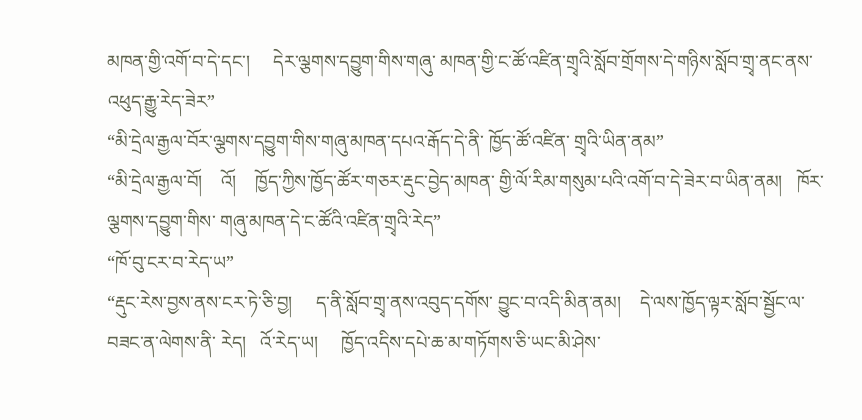མཁན་གྱི་འགོ་བ་དེ་དང་།     དེར་ལྕགས་དབྱུག་གིས་གཞུ་ མཁན་གྱི་ང་ཚོ་འཛིན་གྲྭའི་སློབ་གྲོགས་དེ་གཉིས་སློབ་གྲྭ་ནང་ནས་འཕུད་རྒྱུ་རེད་ཟེར”
“མི་དྲེལ་རྒྱལ་བོར་ལྕགས་དབྱུག་གིས་གཞུ་མཁན་དཔའ་རྒོད་དེ་ནི་ ཁྱོད་ཚོ་འཛིན་ གྲྭའི་ཡིན་ནམ”
“མི་དྲེལ་རྒྱལ་བོ།    འོ།    ཁྱོད་ཀྱིས་ཁྱོད་ཚོར་གཅར་རྡུང་བྱེད་མཁན་ གྱི་ལོ་རིམ་གསུམ་པའི་འགོ་བ་དེ་ཟེར་བ་ཡིན་ནམ།   ཁོར་ལྕགས་དབྱུག་གིས་ གཞུ་མཁན་དེ་ང་ཚོའི་འཛིན་གྲྭའི་རེད”
“ཁོ་བུ་ངར་བ་རེད་ཡ”
“རྡུང་རེས་བྱས་ནས་ངར་ཏེ་ཅི་བྱ།     ད་ནི་སློབ་གྲྭ་ནས་འབུད་དགོས་ བྱུང་བ་འདི་མིན་ནམ།    དེ་ལས་ཁྱོད་ལྟར་སློབ་སྦྱོང་ལ་བཟང་ན་ལེགས་ནི་ རེད།   འོ་རེད་ཡ།     ཁྱོད་འདིས་དཔེ་ཆ་མ་གཏོགས་ཅི་ཡང་མི་ཤེས་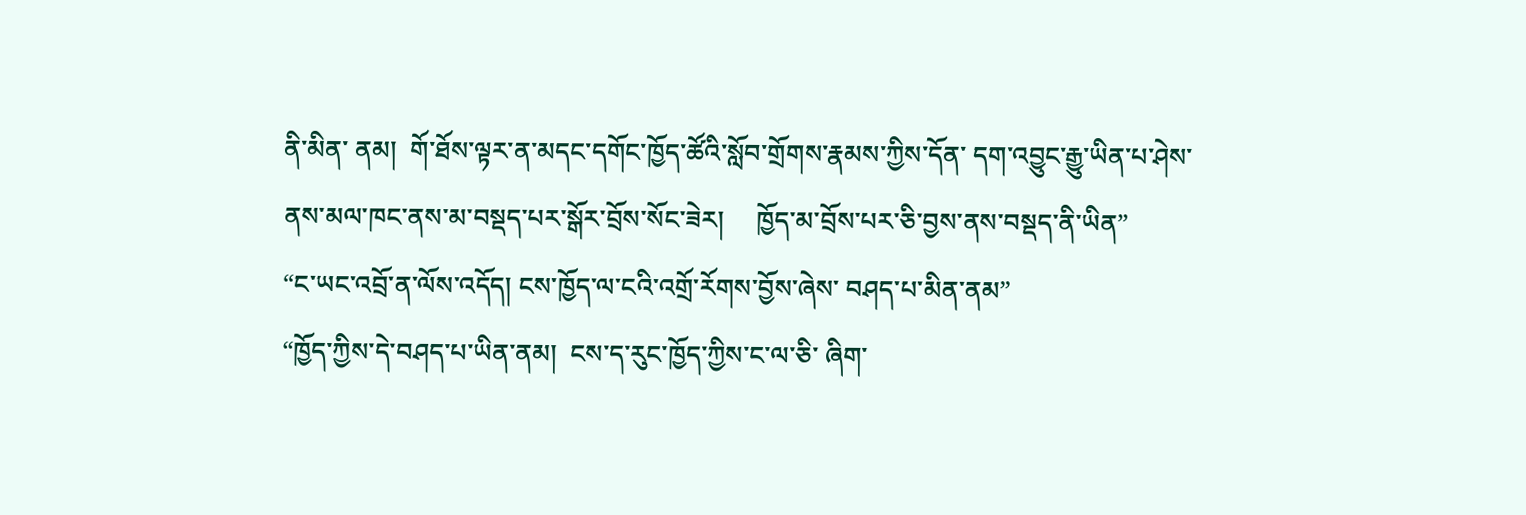ནི་མིན་ ནམ།  གོ་ཐོས་ལྟར་ན་མདང་དགོང་ཁྱོད་ཚོའི་སློབ་གྲོགས་རྣམས་ཀྱིས་དོན་ དག་འབྱུང་རྒྱུ་ཡིན་པ་ཤེས་ནས་མལ་ཁང་ནས་མ་བསྡད་པར་སྒོར་བྲོས་སོང་ཟེར།     ཁྱོད་མ་བྲོས་པར་ཅི་བྱས་ནས་བསྡད་ནི་ཡིན”
“ང་ཡང་འབྲོ་ན་ལོས་འདོད། ངས་ཁྱོད་ལ་ངའི་འགྲོ་རོགས་བྱོས་ཞེས་ བཤད་པ་མིན་ནམ”
“ཁྱོད་ཀྱིས་དེ་བཤད་པ་ཡིན་ནམ།  ངས་ད་རུང་ཁྱོད་ཀྱིས་ང་ལ་ཅི་ ཞིག་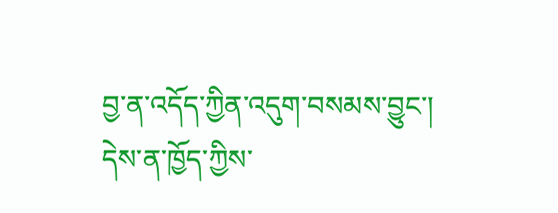བྱ་ན་འདོད་ཀྱིན་འདུག་བསམས་བྱུང་།    དེས་ན་ཁྱོད་ཀྱིས་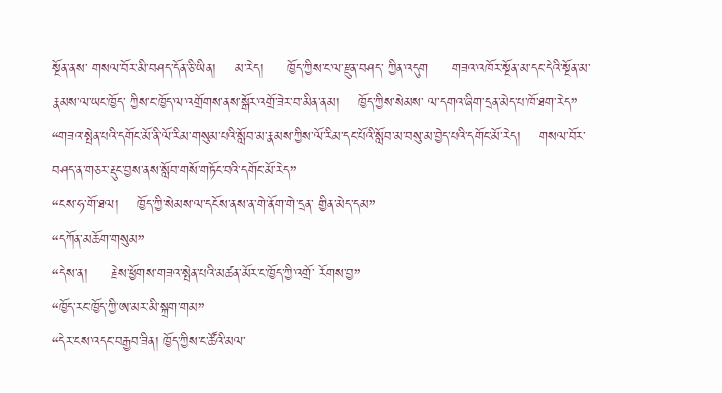སྔོན་ནས་ གསལ་བོར་མི་བཤད་དོན་ཅི་ཡིན།    མ་རེད།     ཁྱོད་ཀྱིས་ང་ལ་རྫུན་བཤད་ ཀྱིན་འདུག     གཟའ་འཁོར་སྔོན་མ་དང་དེའི་སྔོན་མ་རྣམས་ལ་ཡང་ཁྱོད་ ཀྱིས་ང་ཁྱོད་ལ་འགྲོགས་ནས་སྒོར་འགྲོ་ཟེར་བ་མིན་ནམ།    ཁྱོད་ཀྱིས་སེམས་ ལ་དགའ་ཞིག་དྲན་མེད་པ་ཁོ་ཐག་རེད”
“གཟའ་སྤེན་པའི་དགོང་མོ་ནི་ལོ་རིམ་གསུམ་པའི་སློབ་མ་རྣམས་ཀྱིས་ལོ་རིམ་དང་པོའི་སློབ་མ་བསུ་མ་བྱེད་པའི་དགོང་མོ་རེད།    གསལ་བོར་ བཤད་ན་གཅར་རྡུང་བྱས་ནས་སློབ་གསོ་གཏོང་བའི་དགོང་མོ་རེད”
“ངས་ཧ་གོ་ཐལ།    ཁྱོད་ཀྱི་སེམས་ལ་དངོས་ནས་ན་གེ་ནོག་གེ་དྲན་ གྱིན་མེད་དམ”
“དཀོན་མཆོག་གསུམ”
“དེས་ན།     རྗེས་ཕྱོགས་གཟའ་སྤེན་པའི་མཚན་མོར་ང་ཁྱོད་ཀྱི་འགྲོ་ རོགས་བྱ”
“ཁྱོད་རང་ཁྱོད་ཀྱི་ཨ་མར་མི་སྐྲག་གམ”
“དེར་ངས་འདང་བརྒྱབ་ཟིན། ཁྱོད་ཀྱིས་ང་ཚོའི་མལ་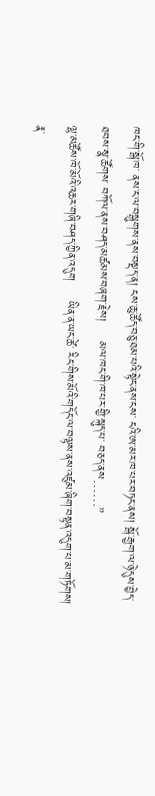ཁང་གི་སྒོ་ཁ་ ནས་ང་ལ་བསྒུགས་ནས་བསྡད་ན། ངས་ཆུ་ཚོད་བཅུ་ཐམ་པའི་སྟེང་ནས་ངས་ ངའི་ཨ་མར་ཁ་པར་བཏང་ནས། སྒོ་རྒྱག་ལ་ཉེ་དུས་བྱེད་ཐབས་སྣ་ཚོགས་ བཀོལ་ནས་བཤད་མཚམས་བཞག་རྗེས།     མལ་ཁང་གི་ཁ་པར་གྱི་སྐུད་པ་ བཅད་ནས……”
ལྷ་མཚོས་ཁོ་མོའི་འཆར་གཞི་བཤད་ཀྱིན་འདུག     ཡིན་ན་ཡང་ཚེ་ རིང་གིས་མོའི་གདོང་ལ་བལྟས་ནས་འཛུམ་ཞིག་བསྟན་འདུག་པ་མ་གཏོགས། རྣ་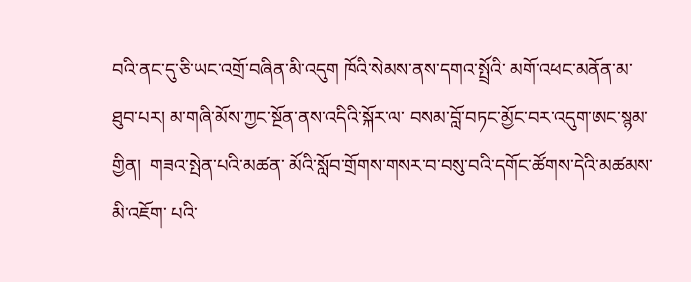བའི་ནང་དུ་ཅི་ཡང་འགྲོ་བཞིན་མི་འདུག ཁོའི་སེམས་ནས་དགའ་སྤྲོའི་ མགོ་འཕང་མནོན་མ་ཐུབ་པར། མ་གཞི་མོས་ཀྱང་སྔོན་ནས་འདིའི་སྐོར་ལ་ བསམ་བློ་བཏང་མྱོང་བར་འདུག་ཨང་སྙམ་གྱིན།  གཟའ་སྤེན་པའི་མཚན་ མོའི་སློབ་གྲོགས་གསར་བ་བསུ་བའི་དགོང་ཚོགས་དེའི་མཚམས་མི་འཇོག་ པའི་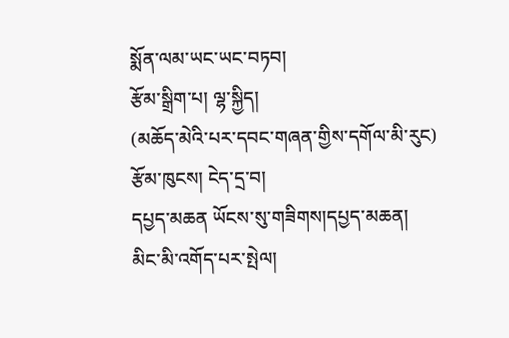སྨོན་ལམ་ཡང་ཡང་བཏབ།
རྩོམ་སྒྲིག་པ། ལྷ་སྐྱིད།
(མཆོད་མེའི་པར་དབང་གཞན་གྱིས་དགོལ་མི་རུང)
རྩོམ་ཁུངས། ངེད་དྲ་བ།
དཔྱད་མཆན ཡོངས་སུ་གཟིགས།དཔྱད་མཆན།
མིང་མི་འགོད་པར་སྤེལ།